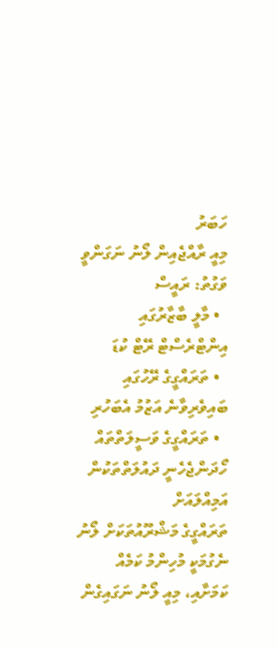ހަބަރު
މިއީ ރާއްޖެއިން ލޯނު ނަގަންވީ ވަގުތު: ރައީސް
  • މާލީ ބާޒާރުގައި އިންޓްރެސްޓް ރޭޓް ކުޑަ
  • ތަރައްގީގެ ރޭހުގައި ބައިވެރިވާނެ އަޒުމު އެބަހުރި
  • ތަރައްގީގެ ވަސީލަތްތައް ހޯދަންޖެހެނީ ދައުލަތްތަކުން އަމިއްލައަށް
ތަރައްގީގެ މަޝްރޫއުތަކަށް ލޯނު ނެގުމަކީ މުހިންމު ކަމެއް ކަމަށާއި، މިއީ ލޯނު ނަގައިގެން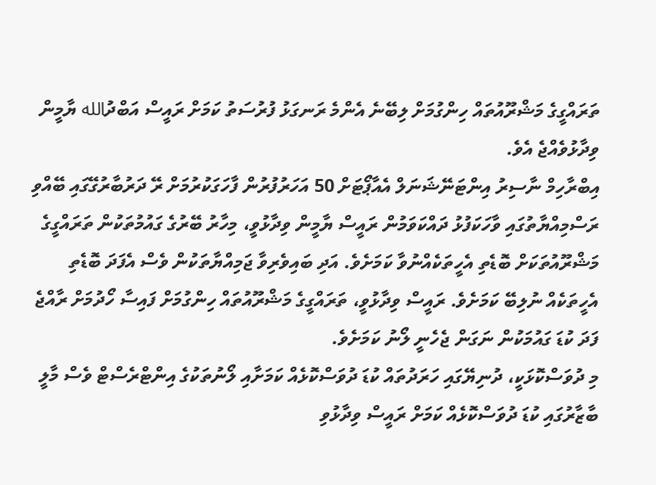ތަރައްގީގެ މަޝްރޫއުތައް ހިންގުމަށް ލިބޭނެ އެންމެ ރަނގަޅު ފުރުސަތު ކަމަށް ރައީސް އަބްދުالله ޔާމީން ވިދާޅުވެއްޖެ އެވެ.
އިބްރާހިމް ނާސިރު އިންޓަނޭޝަނަލް އެއާޕޯޓަށް 50 އަހަރުފުރުން ފާހަގަކުރުމަށް ރޭ ދަރުބާރުގޭގައި ބޭއްވި ރަސްމިއްޔާތުގައި ވާހަކަފުޅު ދައްކަވަމުން ރައީސް ޔާމީން ވިދާޅުވީ، މިހާރު ބޭރުގެ ގައުމުތަކުން ތަރައްގީގެ މަޝްރޫއުތަކަށް ބޮޑެތި އެހީތަކެއްނުވާ ކަމަށެވެ. އަދި ބައިވެރިވާ ޖަމިއްޔާތަކުން ވެސް އެފަދަ ބޮޑެތި އެހީތަކެއް ނުލިބޭ ކަމަށެވެ. ރައީސް ވިދާޅުވީ، ތަރައްގީގެ މަޝްރޫއުތައް ހިންގުމަށް ފައިސާ ހޯދުމަށް ރާއްޖެ ފަދަ ކުޑަ ގައުމަކުން ނަގަން ޖެހެނީ ލޯނު ކަމަށެވެ.
މި ދުވަސްކޮޅަކީ، ދުނިޔޭގައި ހަރަދުތައް ކުޑަ ދުވަސްކޮޅެއް ކަމަށާއި ލޯނުތަކުގެ އިންޓްރެސްޓް ވެސް މާލީ ބާޒާރުގައި ކުޑަ ދުވަސްކޮޅެއް ކަމަށް ރައީސް ވިދާޅުވި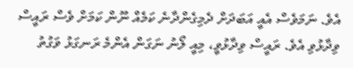އެވެ. ނަމަވެސް އެއީ އަބަދަށް ދެމިގެންދާނެ ކަމެއް ނޫން ކަމަށް ވެސް ރައީސް ވިދާޅުވި އެވެ. ރައީސް ވިދާޅުވީ، މިއީ ލޯނު ނަގަން އެންމެ ރަނގަޅު ވަގުތު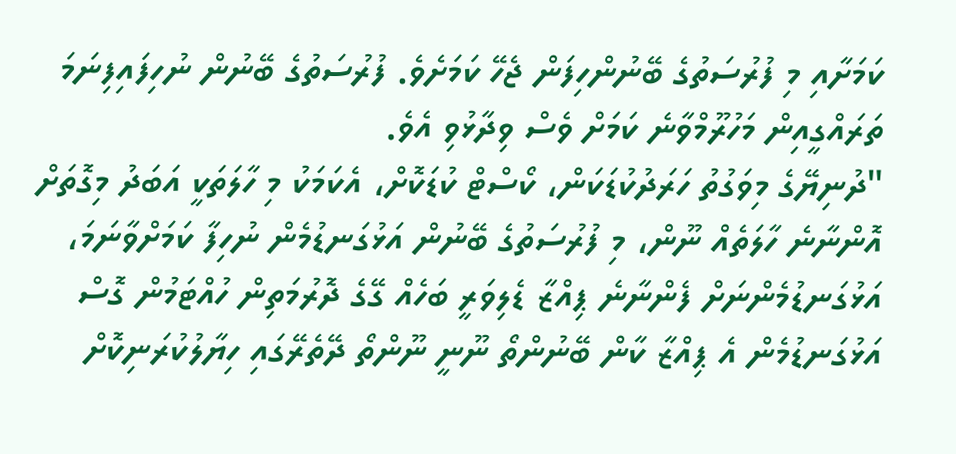ކަމަށާއި މި ފުރުސަތުގެ ބޭނުންހިފަން ޖެހޭ ކަމަށެވެ. ފުރުސަތުގެ ބޭނުން ނުހިފައިފިނަމަ ތަރައްގީއިން މަހުރޫމްވާނެ ކަމަށް ވެސް ވިދާޅުވި އެވެ.
"ދުނިޔޭގެ މިވަގުތު ހަރަދުކުޑަކަން، ކޯސްޓް ކުޑަކޮށް، އެކަމަކު މި ހާލަތަކީ އަބަދު މިގޮތަށް އޮންނާނެ ހާލަތެއް ނޫން، މި ފުރުސަތުގެ ބޭނުން އަޅުގަނޑުމެން ނުހިފާ ކަމަށްވާނަމަ، އަޅުގަނޑުމެންނަށް ފެންނާނެ ޕިއްޒާ ޑެލިވަރީ ބަހެއް ގޭގެ ދޮރުމަތިން ހުއްޓަމުން ގޮސް އަޅުގަނޑުމެން އެ ޕިއްޒާ ކާން ބޭނުންތޯ ނޫނީ ނޫންތޯ ދޭތެރޭގައި ހިޔާލުކުރަނިކޮށް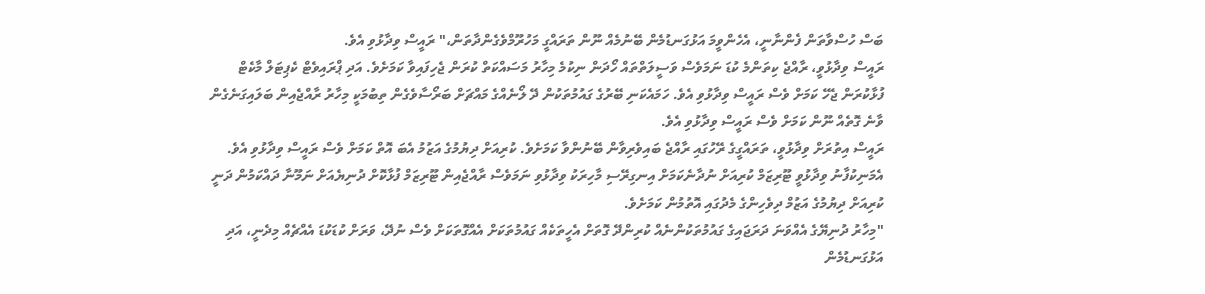ބަސް ހުސްވާތަން ފެންނާނީ، އެހެންވީމަ އަޅުގަނޑުމެން ބޭނުމެއް ނޫން ތަރައްގީ މަހުރޫމްވެގެންދާތަން،" ރައީސް ވިދާޅުވި އެވެ.
ރައީސް ވިދާޅުވީ، ރާއްޖެ ކިތަންމެ ކުޑަ ނަމަވެސް ވަސީލަތްތައް ހޯދަން ނިކުމެ މިހާރު މަސައްކަތް ކުރަން ޖެހިފައިވާ ކަމަށެވެ. އަދި ޕްރައިވެޓް ކެޕިޓަލް މާކެޓް ފުޅާކުރަން ޖެހޭ ކަމަށް ވެސް ރައީސް ވިދާޅުވި އެވެ. ހަމައެކަނި ބޭރުގެ ގައުމުތަކުން ދޭ ލޯނެއްގެ މައްޗަށް ބަރޯސާވެގެން ތިބުމަކީ މިހާރު ރާއްޖެއިން ބަލައިގަނެގެން ވާނެ ގޮތެއް ނޫން ކަމަށް ވެސް ރައީސް ވިދާޅުވި އެވެ.
ރައީސް އިތުރަށް ވިދާޅުވީ، ތަރައްގީގެ ރޭހުގައި ރާއްޖެ ބައިވެރިވާން ބޭނުންވާ ކަމަށެވެ. ކުރިއަށް ދިޔުމުގެ އަޒުމު އެބަ އޮތް ކަމަށް ވެސް ރައީސް ވިދާޅުވި އެވެ. އެމަނިކުފާނު ވިދާޅުވީ ޓޫރިޒަމް ކުރިއަށް ނުދާނެކަމަށް އިނގިރޭސި މާހިރަކު ވިދާޅުވި ނަމަވެސް ރާއްޖެއިން ޓޫރިޒަމް ފުޅާކޮށް ދުނިޔެއަށް ނަމޫނާ ދައްކަމުން ދަނީ ކުރިއަށް ދިޔުމުގެ އަޒުމް ދިވެހިންގެ މެދުގައި އޮތުމުން ކަމަށެވެ.
"މިހާރު ދުނިޔޭގެ އެއްވަނަ ދަރަޖައިގެ ގައުމުތަކުންނެއް ކުރިންދޭ ގޮތަށް އެހީތަކެއް ގައުމުތަކަށް އެއްގޮތަކަށް ވެސް ނުދޭ، ވަރަށް ކުޑަކުޑަ އެއްޗެއް މިދެނީ، އަދި އަޅުގަނޑުމެން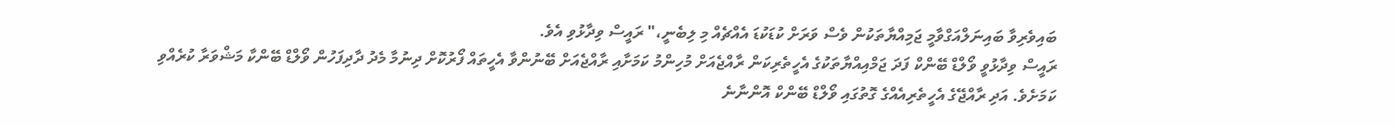ބައިވެރިވާ ބައިނަލްއަގްވާމީ ޖަމިއްޔާތަކުން ވެސް ވަރަށް ކުޑަކުޑަ އެއްޗެއް މި ލިބެނީ،" ރައީސް ވިދާޅުވި އެވެ.
ރައީސް ވިދާޅުވީ ވޯލްޑް ބޭންކް ފަދަ ޖަމްއިއްޔާތަކުގެ އެހީތެރިކަން ރާއްޖެއަށް މުހިންމު ކަމަށާއި ރާއްޖެއަށް ބޭނުންވާ އެހީތައް ފޯރުކޮށް ދިނުމާ މެދު ދާދިފަހުން ވޯލްޑް ބޭންކާ މަޝްވަރާ ކުރެއްވި ކަމަށެވެ. އަދި ރާއްޖޭގެ އެހީތެރިއެއްގެ ގޮތުގައި ވޯލްޑް ބޭންކް އޮންނާނެ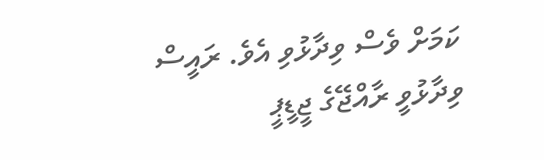ކަމަށް ވެސް ވިދާޅުވި އެވެ. ރައީސް ވިދާޅުވީ ރާއްޖޭގެ ޖީޑީޕީ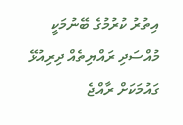އިތުރު ކުރުމުގެ ބޭނުމަކީ މުއްސަދި ރައްޔިތެއް ދިރިއުޅޭ ގައުމަކަށް ރާއްޖެ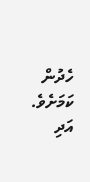ހެދުން ކަމަށެވެ. އަދި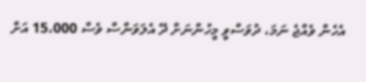އެހެން ވެއްޖެ ނަމަ، ދުވަސްވީ މީހުންނަށް ދޭ އެލަވަންސް ވެސް 15،000 އަށް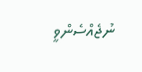ނުޖެއްސެންވީ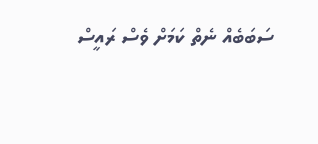ސަބަބެއް ނެތް ކަމަށް ވެސް ރައީސް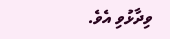ވިދާޅުވި އެވެ.